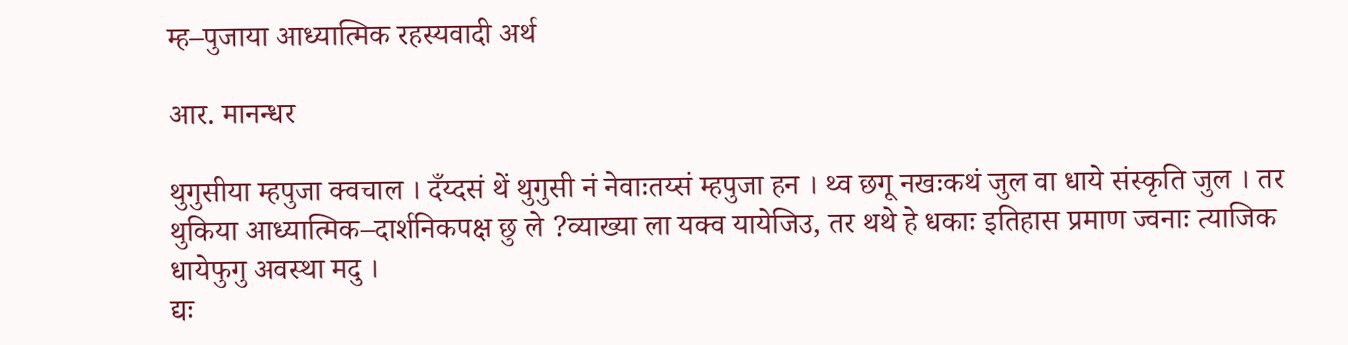म्ह–पुजाया आध्यात्मिक रहस्यवादी अर्थ

आर. मानन्धर

थुगुसीया म्हपुजा क्वचाल । दँय्दसं थें थुगुसी नं नेवाःतय्सं म्हपुजा हन । थ्व छगू नखःकथं जुल वा धाये संस्कृति जुल । तर थुकिया आध्यात्मिक–दार्शनिकपक्ष छु ले ?व्याख्या ला यक्व यायेजिउ, तर थथे हे धकाः इतिहास प्रमाण ज्वनाः त्याजिक धायेफुगु अवस्था मदु ।
द्यः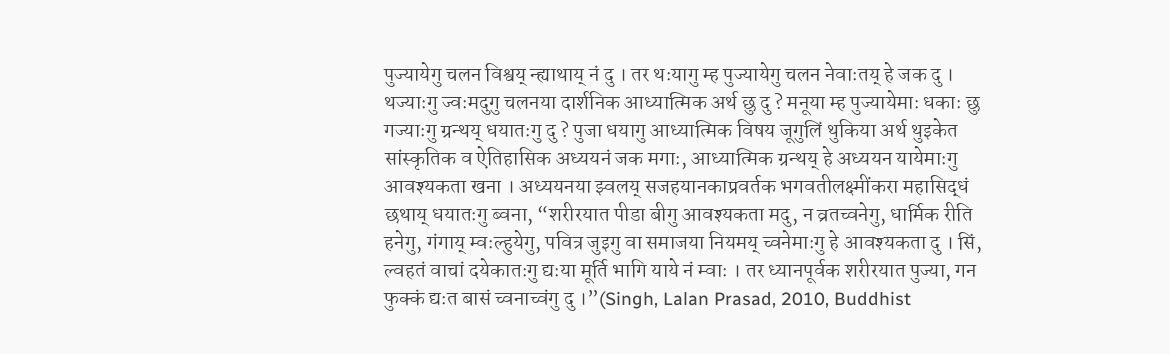पुज्यायेगु चलन विश्वय् न्ह्याथाय् नं दु । तर थःयागु म्ह पुज्यायेगु चलन नेवाःतय् हे जक दु । थज्याःगु ज्वःमदुगु चलनया दार्शनिक आध्यात्मिक अर्थ छु दु ? मनूया म्ह पुज्यायेमाः धकाः छु गज्याःगु ग्रन्थय् धयातःगु दु ? पुजा धयागु आध्यात्मिक विषय जूगुलिं थुकिया अर्थ थुइकेत सांस्कृतिक व ऐतिहासिक अध्ययनं जक मगाः, आध्यात्मिक ग्रन्थय् हे अध्ययन यायेमाःगु आवश्यकता खना । अध्ययनया झ्वलय् सजहयानकाप्रवर्तक भगवतीलक्ष्मींकरा महासिद्धं छथाय् धयातःगु ब्वना, “शरीरयात पीडा बीगु आवश्यकता मदु, न व्रतच्वनेगु, धार्मिक रीति हनेगु, गंगाय् म्वःल्हुयेगु, पवित्र जुइगु वा समाजया नियमय् च्वनेमाःगु हे आवश्यकता दु । सिं, ल्वहतं वाचां दयेकातःगु द्यःया मूर्ति भागि याये नं म्वाः । तर ध्यानपूर्वक शरीरयात पुज्या, गन फुक्कं द्यःत बासं च्वनाच्वंगु दु ।”(Singh, Lalan Prasad, 2010, Buddhist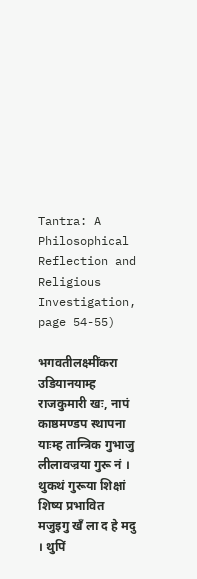Tantra: A Philosophical Reflection and Religious Investigation, page 54-55)

भगवतीलक्ष्मींकरा उडियानयाम्ह राजकुमारी खः, नापं काष्ठमण्डप स्थापना याःम्ह तान्त्रिक गुभाजु लीलावज्रया गुरू नं । थुकथं गुरूया शिक्षां शिष्य प्रभावित मजुइगु खँ ला द हे मदु । थुपिं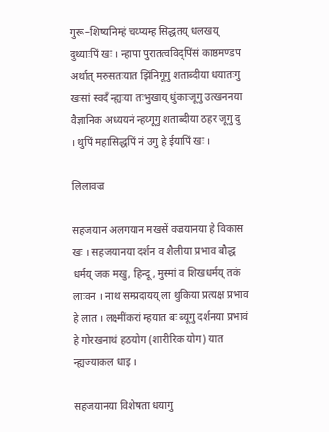गुरू–शिष्यनिम्हं चय्प्यम्ह सिद्धतय् धलखय् दुथ्याःपिं खः । न्हापा पुरातत्वविद्पिंसं काष्ठमण्डप अर्थात् मरुसतःयात झिंनिगूगु शताब्दीया धयातःगु खःसां स्वदँ न्ह्यःया तःभुखाय् धुंकाःजूगु उत्खननया वैज्ञानिक अध्ययनं न्हय्गूगु शताब्दीया ठहर जूगु दु । थुपिं महासिद्धपिं नं उगु हे ईयापिं खः ।

लिलावज्र

सहजयान अलगयान मखसें वज्रयानया हे विकास खः । सहजयानया दर्शन व शैलीया प्रभाव बौद्ध धर्मय् जक मखु, हिन्दू, मुस्मां व शिखधर्मय् तकं लाःवन । नाथ सम्प्रदायय् ला थुकिया प्रत्यक्ष प्रभाव हे लात । लक्ष्मींकरां म्हयात बः ब्यूगु दर्शनया प्रभावं हे गोरखनाथं हठयोग (शारीरिक योग) यात न्ह्यज्याकल धाइ ।

सहजयानया विशेषता धयागु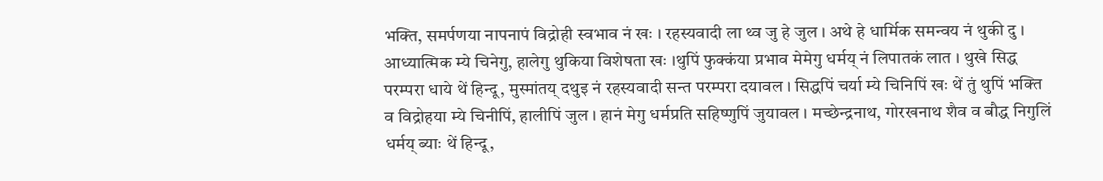भक्ति, समर्पणया नापनापं विद्रोही स्वभाव नं खः । रहस्यवादी ला थ्व जु हे जुल । अथे हे धार्मिक समन्वय नं थुकी दु । आध्यात्मिक म्ये चिनेगु, हालेगु थुकिया विशेषता खः ।थुपिं फुक्कंया प्रभाव मेमेगु धर्मय् नं लिपातकं लात । थुखे सिद्ध परम्परा धाये थें हिन्दू, मुस्मांतय् दथुइ नं रहस्यवादी सन्त परम्परा दयावल । सिद्धपिं चर्या म्ये चिनिपिं खः थें तुं थुपिं भक्ति व विद्रोहया म्ये चिनीपिं, हालीपिं जुल । हानं मेगु धर्मप्रति सहिष्णुपिं जुयावल । मच्छेन्द्रनाथ, गोरखनाथ शैव व बौद्ध निगुलिं धर्मय् ब्याः थें हिन्दू,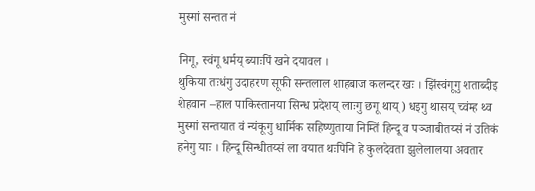मुस्मां सन्तत नं

निगू, स्वंगू धर्मय् ब्याःपिं खने दयावल ।
थुकिया तःधंगु उदाहरण सूफी सन्तलाल शाहबाज कलन्दर खः । झिंस्वंगूगु शताब्दीइ शेहवान –हाल पाकिस्तानया सिन्ध प्रदेशय् लाःगु छगू थाय्) धइगु थासय् च्वंम्ह थ्व मुस्मां सन्तयात वं न्यंकूगु धार्मिक सहिष्णुताया निम्तिं हिन्दू व पञ्जाबीतय्सं नं उतिकं हनेगु याः । हिन्दू सिन्धीतय्सं ला वयात थःपिनि हे कुलदेवता झुलेलालया अवतार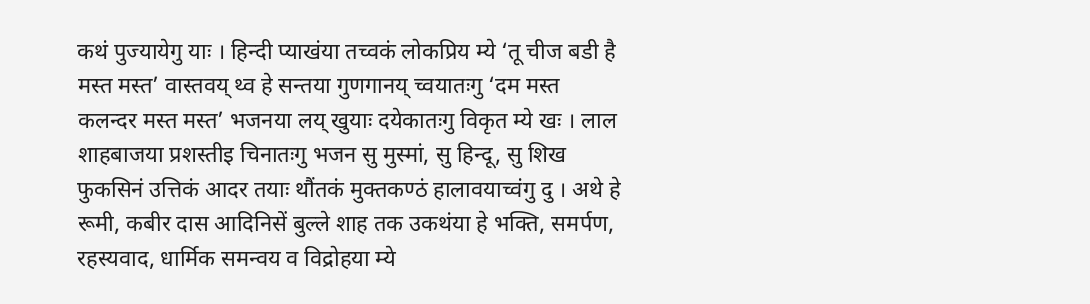कथं पुज्यायेगु याः । हिन्दी प्याखंया तच्वकं लोकप्रिय म्ये ‘तू चीज बडी है मस्त मस्त’ वास्तवय् थ्व हे सन्तया गुणगानय् च्वयातःगु ‘दम मस्त कलन्दर मस्त मस्त’ भजनया लय् खुयाः दयेकातःगु विकृत म्ये खः । लाल शाहबाजया प्रशस्तीइ चिनातःगु भजन सु मुस्मां, सु हिन्दू, सु शिख फुकसिनं उत्तिकं आदर तयाः थौंतकं मुक्तकण्ठं हालावयाच्वंगु दु । अथे हे रूमी, कबीर दास आदिनिसें बुल्ले शाह तक उकथंया हे भक्ति, समर्पण, रहस्यवाद, धार्मिक समन्वय व विद्रोहया म्ये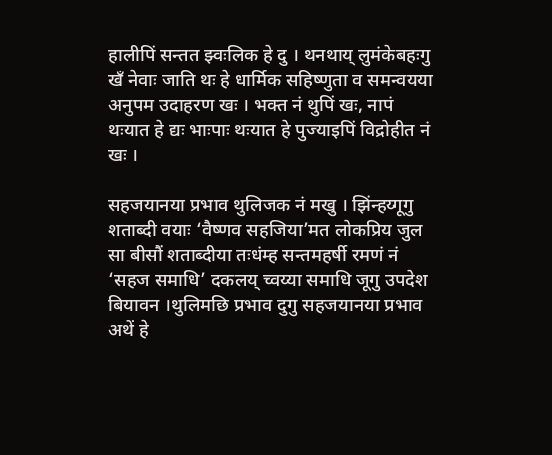हालीपिं सन्तत झ्वःलिक हे दु । थनथाय् लुमंकेबहःगु खँ नेवाः जाति थः हे धार्मिक सहिष्णुता व समन्वयया अनुपम उदाहरण खः । भक्त नं थुपिं खः, नापं थःयात हे द्यः भाःपाः थःयात हे पुज्याइपिं विद्रोहीत नं खः ।

सहजयानया प्रभाव थुलिजक नं मखु । झिंन्हय्गूगु शताब्दी वयाः ‘वैष्णव सहजिया’मत लोकप्रिय जुल सा बीसौं शताब्दीया तःधंम्ह सन्तमहर्षी रमणं नं ‘सहज समाधि’ दकलय् च्वय्या समाधि जूगु उपदेश बियावन ।थुलिमछि प्रभाव दुगु सहजयानया प्रभाव अथें हे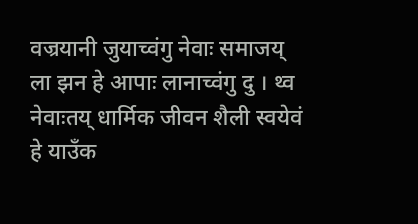वज्रयानी जुयाच्वंगु नेवाः समाजय् ला झन हे आपाः लानाच्वंगु दु । थ्व नेवाःतय् धार्मिक जीवन शैली स्वयेवं हे याउँक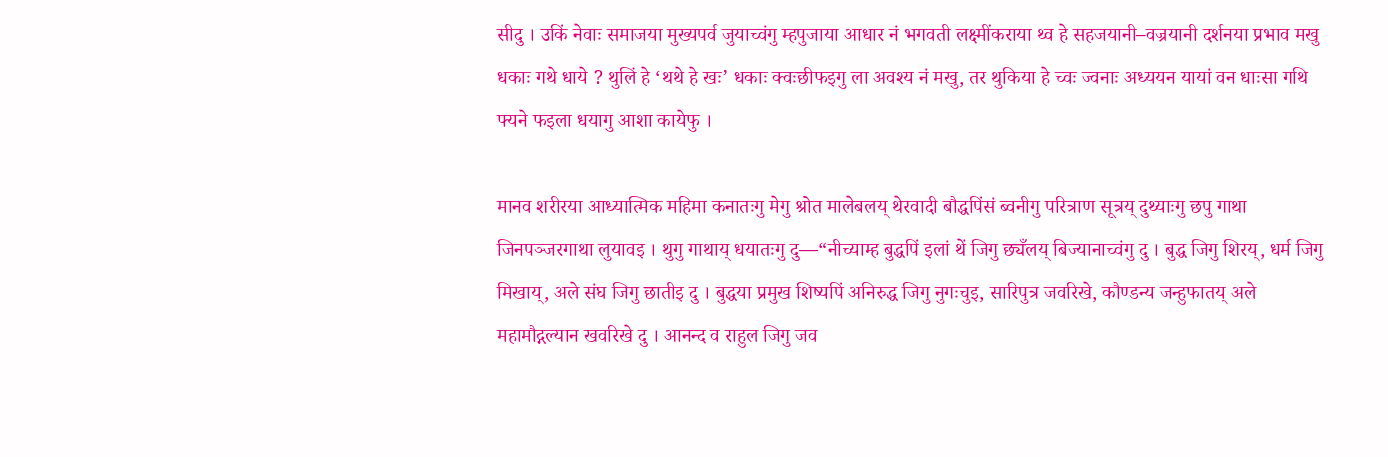सीदु । उकिं नेवाः समाजया मुख्यपर्व जुयाच्वंगु म्हपुजाया आधार नं भगवती लक्ष्मींकराया थ्व हे सहजयानी–वज्रयानी दर्शनया प्रभाव मखु धकाः गथे धाये ? थुलिं हे ‘थथे हे खः’ धकाः क्वःछीफइगु ला अवश्य नं मखु, तर थुकिया हे च्वः ज्वनाः अध्ययन यायां वन धाःसा गथि फ्यने फइला धयागु आशा कायेफु ।

मानव शरीरया आध्यात्मिक महिमा कनातःगु मेगु श्रोत मालेबलय् थेरवादी बौद्धपिंसं ब्वनीगु परित्राण सूत्रय् दुथ्याःगु छपु गाथा जिनपञ्जरगाथा लुयावइ । थुगु गाथाय् धयातःगु दु—“नीच्याम्ह बुद्धपिं इलां थें जिगु छ्यँलय् बिज्यानाच्वंगु दु । बुद्ध जिगु शिरय्, धर्म जिगु मिखाय्, अले संघ जिगु छातीइ दु । बुद्धया प्रमुख शिष्यपिं अनिरुद्ध जिगु नुगःचुइ, सारिपुत्र जवरिखे, कौण्डन्य जन्हुफातय् अले महामौद्गल्यान खवरिखे दु । आनन्द व राहुल जिगु जव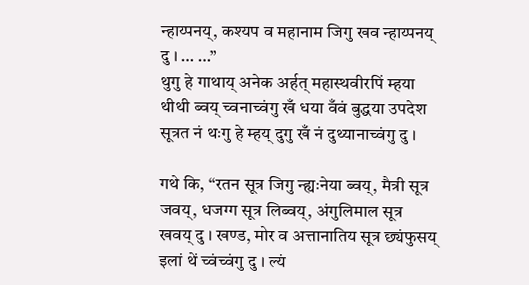न्हाय्पनय्, कश्यप व महानाम जिगु खव न्हाय्पनय् दु । … …”
थुगु हे गाथाय् अनेक अर्हत् महास्थवीरपिं म्हया थीथी ब्वय् च्वनाच्वंगु खँ धया वँवं बुद्धया उपदेश सूत्रत नं थःगु हे म्हय् दुगु खँ नं दुथ्यानाच्वंगु दु ।

गथे कि, “रतन सूत्र जिगु न्ह्यःनेया ब्वय्, मैत्री सूत्र जवय्, धजग्ग सूत्र लिब्वय्, अंगुलिमाल सूत्र खवय् दु । खण्ड, मोर व अत्तानातिय सूत्र छ्यंफुसय् इलां थें च्वंच्वंगु दु । ल्यं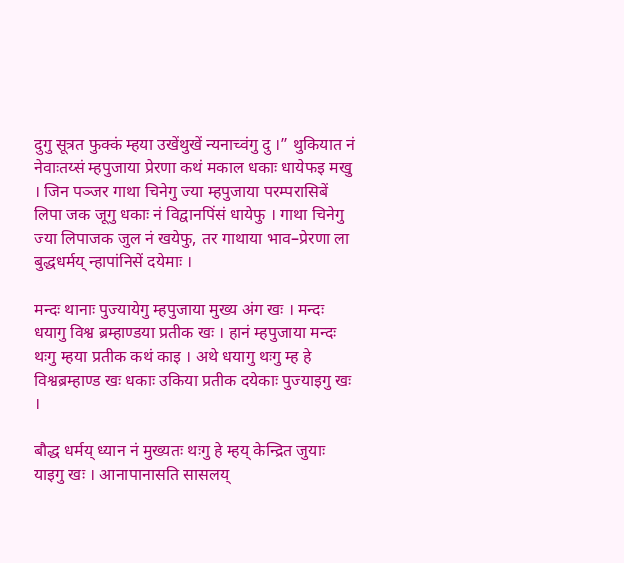दुगु सूत्रत फुक्कं म्हया उखेंथुखें न्यनाच्वंगु दु ।” थुकियात नं नेवाःतय्सं म्हपुजाया प्रेरणा कथं मकाल धकाः धायेफइ मखु । जिन पञ्जर गाथा चिनेगु ज्या म्हपुजाया परम्परासिबें लिपा जक जूगु धकाः नं विद्वानपिंसं धायेफु । गाथा चिनेगु ज्या लिपाजक जुल नं खयेफु, तर गाथाया भाव–प्रेरणा ला बुद्धधर्मय् न्हापांनिसें दयेमाः ।

मन्दः थानाः पुज्यायेगु म्हपुजाया मुख्य अंग खः । मन्दः धयागु विश्व ब्रम्हाण्डया प्रतीक खः । हानं म्हपुजाया मन्दः थःगु म्हया प्रतीक कथं काइ । अथे धयागु थःगु म्ह हे विश्वब्रम्हाण्ड खः धकाः उकिया प्रतीक दयेकाः पुज्याइगु खः ।

बौद्ध धर्मय् ध्यान नं मुख्यतः थःगु हे म्हय् केन्द्रित जुयाः याइगु खः । आनापानासति सासलय्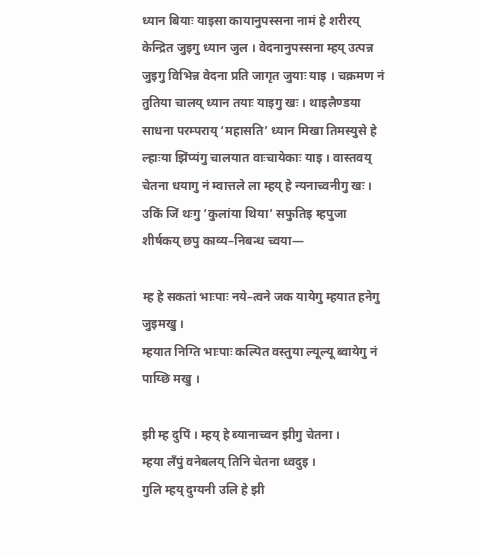ध्यान बियाः याइसा कायानुपस्सना नामं हे शरीरय् केन्द्रित जुइगु ध्यान जुल । वेदनानुपस्सना म्हय् उत्पन्न जुइगु विभिन्न वेदना प्रति जागृत जुयाः याइ । चक्रमण नं तुतिया चालय् ध्यान तयाः याइगु खः । थाइलैण्डया साधना परम्पराय् ‘महासति’ ध्यान मिखा तिमस्युसे हे ल्हाःया झिंप्यंगु चालयात वाःचायेकाः याइ । वास्तवय् चेतना धयागु नं म्वात्तले ला म्हय् हे न्यनाच्वनीगु खः । उकिं जिं थःगु ‘कुलांया थिया’ सफुतिइ म्हपुजा शीर्षकय् छपु काव्य–निबन्ध च्वया—

म्ह हे सकतां भाःपाः नये–त्वने जक यायेगु म्हयात हनेगु जुइमखु ।
म्हयात निग्ति भाःपाः कल्पित वस्तुया ल्यूल्यू ब्वायेगु नं पाय्छि मखु ।

झी म्ह दुपिं । म्हय् हे ब्यानाच्वन झीगु चेतना ।
म्हया लँपुं वनेबलय् तिनि चेतना ध्वदुइ ।
गुलि म्हय् दुग्यनी उलि हे झी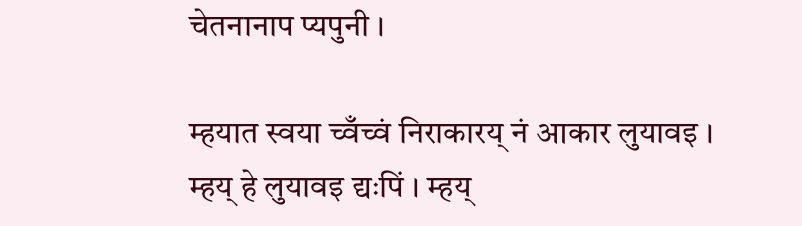चेतनानाप प्यपुनी ।

म्हयात स्वया च्वँच्वं निराकारय् नं आकार लुयावइ ।
म्हय् हे लुयावइ द्यःपिं । म्हय्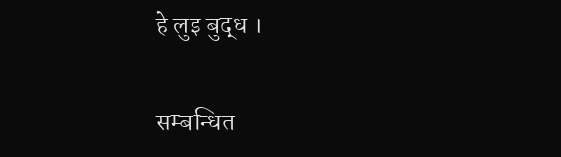हे लुइ बुद्ध ।

सम्बन्धित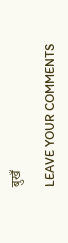बुखँ

LEAVE YOUR COMMENTS